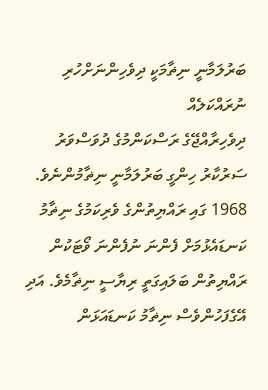ބަރުލަމާނީ ނިޡާމަކީ ދިވެހިންނަށްހުރި ނުރައްކަލެއް
ދިވެހިރާއްޖޭގެ ރަސްކަންމުގެ ދުވަސްވަރު ސަރުކާރު ހިންގީ ބަރުލަމާނީ ނިޡާމުންނެވެ. 1968 ގައި ރައްޔިތުންގެ ވެރިކަމުގެ ނިޡާމު ކަނޑައެޅުމަށް ފެންނަ ނުފެންނަ ވޯޓަކުން ރައްޔިތުން ބަލައިގަތީ ރިޔާސީ ނިޡާމެވެ. އަދި އޭގެފަހުންވެސް ނިޡާމު ކަނޑައަޅަން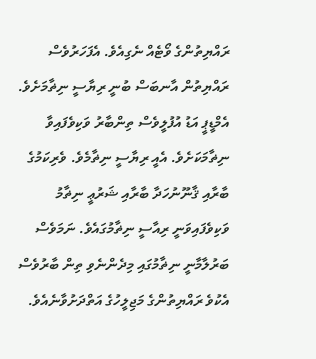ރައްޔިތުންގެ ވޯޓެއް ނެގިއެވެ. އެފަހަރުވެސް ރައްޔިތުން އާނބަސް ބުނީ ރިޔާސީ ނިޡާމަށެވެ. އެމްޑީޕީ އަޑު އުފުލީވެސް ތިންބާރު ވަކިވެފައިވާ ނިޡާމަކަށެވެ. އެއީ ރިޔާސީ ނިޡާމެވެ. ވެރިކަމުގެ ބާރާއި ޤާނޫނުހަދާ ބާރާއި ޝަރުޢީ ނިޡާމު ވަކިވެފައިވަނީ ރިއާސީ ނިޡާމުގައެވެ. ނަމަވެސް ބަރުލާމާނީ ނިޡާމުގައި މިދެންނެވި ތިން ބާރުވެސް އެކުވެ ރައްޔިތުންގެ މަޖިލީހުގެ އަތްދަށުވާނެއެވެ.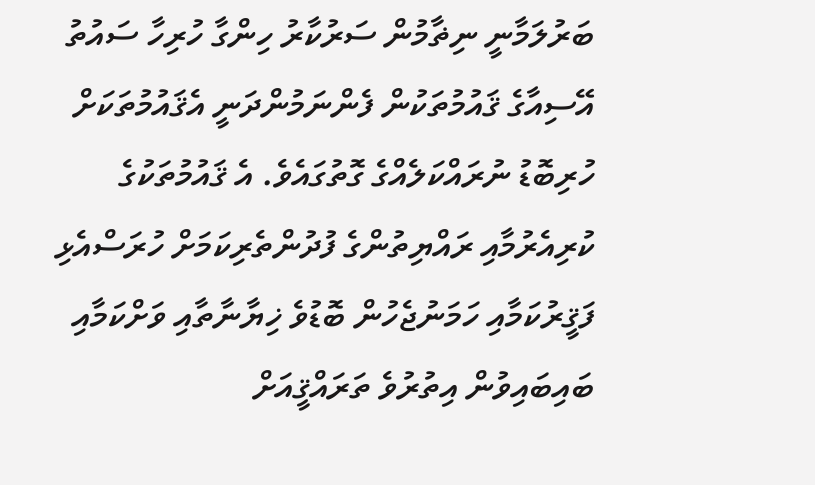ބަރުލަމާނީ ނިޡާމުން ސަރުކާރު ހިންގާ ހުރިހާ ސައުތު އޭސިއާގެ ޤައުމުތަކުން ފެންނަމުންދަނީ އެޤައުމުތަކަށް ހުރިބޮޑު ނުރައްކަލެއްގެ ގޮތުގައެވެ. އެ ޤައުމުތަކުގެ ކުރިއެރުމާއި ރައްޔިތުންގެ ފުދުންތެރިކަމަށް ހުރަސްއެޅި ފަޤީރުކަމާއި ހަމަނުޖެހުން ބޮޑުވެ ޚިޔާނާތާއި ވަށްކަމާއި ބައިބައިވުން އިތުރުވެ ތަރައްޤީއަށް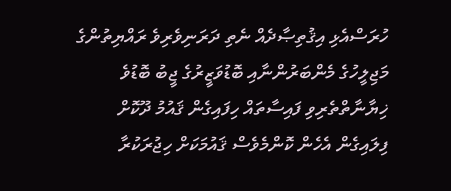ހުރަސްއެޅި އިޤުތިޞާދެއް ނެތި ދަރަނިވެރިވެ ރައްޔިތުންގެ މަޖިލީހުގެ މެންބަރުންނާއި ބޮޑުވަޒީރުގެ ޖީބު ބޮޑުވެ ޚިޔާނާތްތެރިވި ފައިސާތައް ހިފައިގެން ޤައުމު ދޫކޮށް ފިލައިގެން އެހެން ކޮންމެވެސް ޤައުމަކަށް ހިޖުރަކުރާ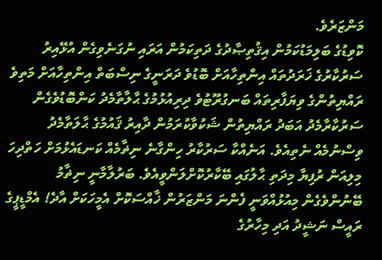މަންޒަރެވެ.
ކޮވިޑުގެ ބަލިމަޑުކަމުން އިޤުތިޞާދުގެ ދަތިކަމުން އަރައި ނުގަނެވިގެން އުޅޭއިރު ސަރުކާރުގެ ޚަރަދުތައް އިންތިހާއަށް ބޮޑުވެ ދަރަނީގެ ނިސްބަތް އިންތިހާއަށް މަތިވެ ރައްޔިތުންގެ ވިޔަފާރިތައް ބަނގުރޫޓުވެ ދިރިއުޅުމުގެ ޙާލާތާމެދު ކަންބޮޑުވެގެން ސަރުކާރާމެދު އަބަދު ރައްޔިތުން ޝަކުވާކުރަމުން ދާއިރު ޤައުމުގެ ޙާލަތާމެދު ވިސްނުމެއް ނެތިއެވެ. އަނެއްކާ ސަރުކާރު ހިންގާނެ ނިޡާމެއް ކަނޑައެޅުމަށް ހަތްދިހަ މިލިއަން ރުފިޔާ މިދަތި ޙާލުގައި ބޭކާރުކޮށްލަންވީއެވެ. ބަރުލާމާނީ ނިޡާމު ބޭނުންވެގެން މިއުޅުއްވަނީ ފެންނަ މަންޒަރުން ޚާއްސަކޮށް އެމީހަކަށް އާދެ! އެމްޑީޕީގެ ރައީސް ނަޝީދު އަދި މިހާރުގެ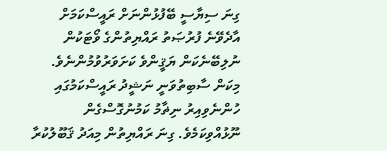ގިނަ ސިޔާސީ ބޭފުޅުންނަށް ރައީސްކަމަށް އާދެވޭނެ ފުރުޞަތު ރައްޔިތުންގެ ވޯޓަކުން ނުލިބޭނެކަން ޔަޤީންވެ ކަށަވަރުވުމުންނެވެ.
މިކަން ސާބިތުވަނީ ނަޝީދު ރައީސްކަމުގައި ހުންނެވިއިރު ނިޡާމު ކަމުނުގޮސްގެން ނޫޅުއްވިކަމެވެ. ގިނަ ރައްޔިތުން މިއަދު ޤަބޫލުކުރާ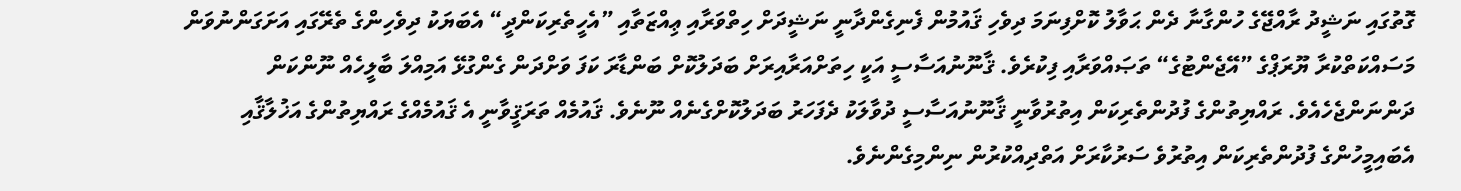ގޮތުގައި ނަޝީދު ރާއްޖޭގެ ހުންގާނާ ދެން ޙަވާލު ކޮށްފިނަމަ ދިވެހި ޤައުމުން ފެނިގެންދާނީ ނަޝީދަށް ހިތްވަރާއި ޢިއްޒަތާއި ”އެހީތެރިކަންދީ“ އެބަޔަކު ދިވެހިންގެ ތެރޭގައި އަށަގަންނުވަން މަސައްކަތްކުރާ ޔޫރަޕްގެ ”އޭޖެންޓުގެ“ ތަޞައްވަރާއި ފިކުރެވެ. ޤާނޫނުއަސާސީ އަކީ ހިތަށްއަރާއިރަށް ބަދަލުކޮށް ބަންޑާރަ ކަފަ ވަށްދަން ގެންގުޅޭ އަމިއްލަ ބާލީހެއް ނޫންކަން ދަންނަންޖެހެއެވެ. ރައްޔިތުންގެ ފުދުންތެރިކަން އިތުރުވާނީ ޤާނޫނުއަސާސީ ދުވާލަކު ދެފަހަރު ބަދަލުކޮށްގެނެއް ނޫނެވެ. ޤައުމެއް ތަރަޤީވާނީ އެ ޤައުމެއްގެ ރައްޔިތުންގެ އަޚުލާޤާއި އެބައިމީހުންގެ ފުދުންތެރިކަން އިތުރުވެ ސަރުކާރަށް އަތްދިއްކުރުން ނިންމިގެންނެވެ.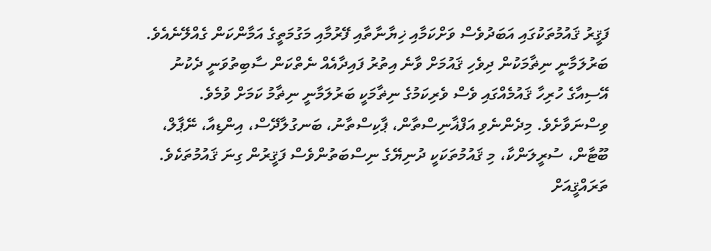ފަޤީރު ޤައުމުތަކުގައި އަބަދުވެސް ވަށްކަމާއި ޚިޔާނާތާއި ފޭރުމާއި މަގުމަތީގެ އަމާންކަން ގެއްލޭނެއެވެ.
ބަރުލަމާނީ ނިޡާމަކުން ދިވެހި ޤައުމަށް ވާނެ އިތުރު ފައިދާއެއް ނެތްކަން ސާބިތުވަނީ ދެކުނު އޭސިއާގެ ހުރިހާ ޤައުމެއްގައި ވެސް ވެރިކަމުގެ ނިޡާމަކީ ބަރުލަމާނީ ނިޡާމު ކަމަށް ވުމެވެ. ވިސްނަވާށެވެ. މިދެންނެވި އަފްޣާނިސްތާން، ޕާކިސްތާނު، ބަނގުލާދޭސް، އިންޑިއާ، ނޭޕާލް، ބޫޓާން، ސުރީލަންކާ، މި ޤައުމުތަކަކީ ދުނިޔޭގެ ނިސްބަތުންވެސް ފަޤީރުން ގިނަ ޤައުމުތަކެވެ. ތަރައްޤީއަށް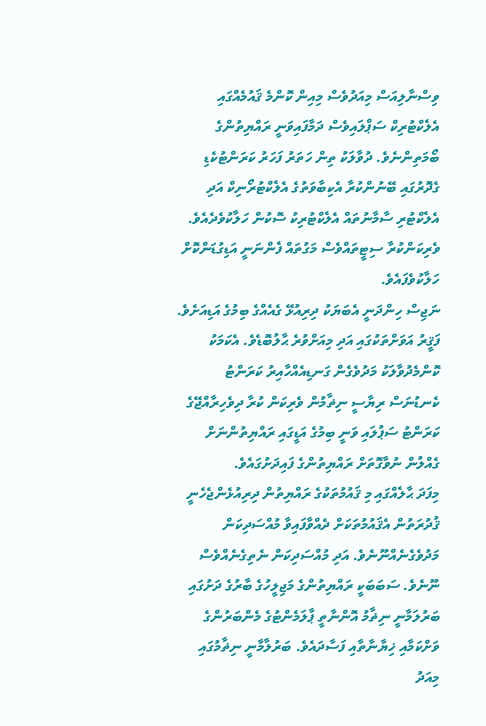ވިސްނާލިއަސް މިއަދުވެސް މިއިން ކޮންމެ ޤައުމެއްގައި އެލެކްޓުރިކް ސަޕްލައިވެސް ދަމާފައިވަނީ ރައްޔިތުންގެ ބޯމަތިންނެވެ. ދުވާލަކު ތިން ހަތަރު ފަހަރު ކަރަންޓުކެޑި ގެދޮރުގައި ބޭނުންކުރާ އެކިބާވަތުގެ އެލެކްޓުރޯނިކް އަދި އެލެކްޓުރި ސާމާނުތައް އެލެކްޓުރިކު ސޮކުން ހަލާކުވެދެއެވެ. ވެރިކަންކުރާ ސިޓީތައްވެސް މަގުތައް ފެންނަނީ އަޑިގުޑަންކޮށް ހަލާކުވެފައެވެ.
ނަޖިސް ހިންދަނީ އެބަޔަކު ދިރިއުޅޭ ގެއެއްގެ ބިމުގެ އަޑިއަށެވެ. ފަޤީރު އަވަށްތަކުގައި އަދި މިއަށްވުރެ ޙާލުބޮޑެވެ. އެކަމަކު ކޮންމެދުވާލަކު މަދުވެގެން ގަނޑިއެއްހާއިރު ކަރަންޓު ކެނޑުނަސް ރިޔާސީ ނިޡާމުން ވެރިކަން ކުރާ ދިވެހިރާއްޖޭގެ ކަރަންޓު ސަޕުލައި ވަނީ ބިމުގެ އަޑީގައި ރައްޔިތުންނަށް ގެއްލުން ނުވާގޮތަށް ރައްޔިތުންގެ ފައިދަށުގައެވެ.
މިފަދަ ޙާލެއްގައި މި ޤައުމުތަކުގެ ރައްޔިތުން ދިރިއުޅެންޖެހެނީ ޤުދުރަތުން އެޤައުމުތަކަށް ދެއްވާފައިވާ މުއްސަދިކަން މަދުވެގެނެއްނޫނެވެ. އަދި މުއްސަދިކަން ނެތިގެނެއްވެސް ނޫނެވެ. ސަބަބަކީ ރައްޔިތުންގެ މަޖިލީހުގެ ބާރުގެ ދަށުގައި ބަރުލަމާނީ ނިޡާމު އޮންނާތީ ޕާލަމެންޓުގެ މެންބަރުންގެ ވަށްކަމާއި ޚިޔާނާތާއި ފަސާދައެވެ. ބަރުލާމާނީ ނިޡާމުގައި މިއަދު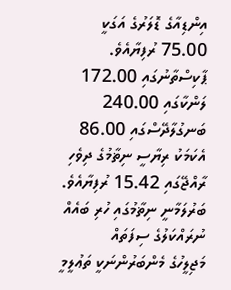އިންޑިއާގެ ޑޮލަރުގެ އަގަކީ 75.00 ރުފިޔާއެވެ. ޕާކިސްތާނުގައި 172.00 ލަންކާގައި 240.00 ބަނގުލާދޭސްގައި 86.00 އެކަމަކު ރިޔާސީ ނިޡާމުގެ ދިވެހި ރާއްޖޭގައި 15.42 ރުފިޔާއެވެ.
ބަރުލަމާނީ ނިޡާމުގައި ހުރި ބައެއް ނުރައްކަލުގެ ސިފަތައް
މަޖިލީހުގެ މެންބަރުންނަކީ ތަޢުލީމީ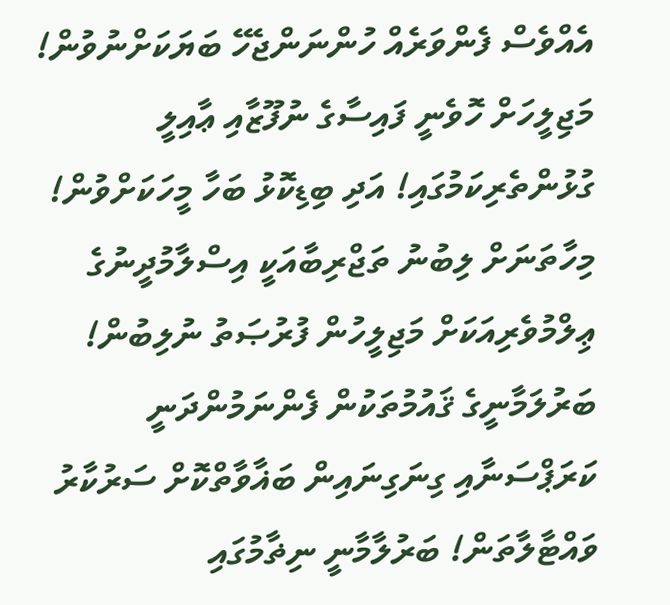އެއްވެސް ފެންވަރެއް ހުންނަންޖެހޭ ބަޔަކަށްނުވުން! މަޖިލީހަށް ހޮވެނީ ފައިސާގެ ނުފޫޒާއި ޢާއިލީ ގުޅުންތެރިކަމުގައި! އަދި ބިޑިކޮޅު ބަހާ މީހަކަށްވުން! މިހާތަނަށް ލިބުނު ތަޖްރިބާއަކީ އިސްލާމުދީނުގެ ޢިލްމުވެރިއަކަށް މަޖިލީހުން ފުރުޞަތު ނުލިބުން! ބަރުލަމާނީގެ ޤައުމުތަކުން ފެންނަމުންދަނީ ކަރަޕްސަނާއި ގިނަގިނައިން ބަޣާވާތްކޮށް ސަރުކާރު ވައްޓާލާތަން! ބަރުލާމާނީ ނިޡާމުގައި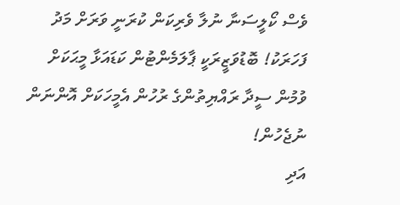ވެސް ކޯލީސަނާ ނުލާ ވެރިކަން ކުރަނީ ވަރަށް މަދު ފަހަރަކު! ބޮޑުވަޒީރަކީ ޕާލަމެންޓުން ކަޑައަޅާ މީޙަކަށް ވުމުން ސީދާ ރައްޔިތުންގެ ރުހުން އެމީހަކަށް އޮންނަން ނުޖެހުން!
އަދި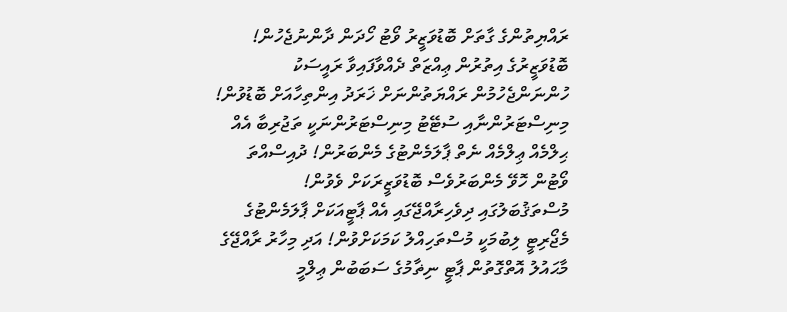ރައްޔިތުންގެ ގާތަށް ބޮޑުވަޒީރު ވޯޓު ހޯދަން ދާންނުޖެހުން! ބޮޑުވަޒީރުގެ އިތުރުން ޢިއްޒަތް ދެއްވާފައިވާ ރައީސަކު ހުންނަންޖެހުމުން ރައްޔަތުންނަށް ޚަރަދު އިންތިހާއަށް ބޮޑުވުން! މިނިސްޓަރުންނާއި ސުޓޭޓު މިނިސްޓަރުންނަކީ ތަޖުރިބާ އެއް ޙިލްމެއް ޢިލްމެއް ނެތް ޕާލަމެންޓުގެ މެންބަރުން! ދުއިސްއްތަ ވޯޓުން ހޮވޭ މެންބަރުވެސް ބޮޑުވަޒީރަކަށް ވެވުން! މުސްތަޤުބަލުގައި ދިވެހިރާއްޖޭގައި އެއް ޕާޓީއަކަށް ޕާލަމެންޓުގެ މެޖޯރިޓީ ލިބުމަކީ މުސްތަހިއްލު ކަމަކަށްވުން! އަދި މިހާރު ރާއްޖޭގެ މާޙައުލު އޮތްގޮތުން ޕާޓީ ނިޡާމުގެ ސަބަބުން ޢިލްމީ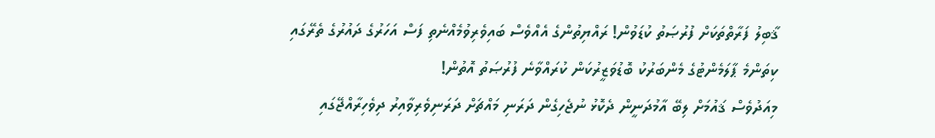ޤާބިލު ފަރާތްތަކަށް ފުރުޞަތު ކުޑަވުން! ރައްޔިތުންގެ އެއްވެސް ބައިވެރިވުމެއްނެތި ފަސް އަހަރުގެ ދައުރުގެ ތެރޭގައި ކިތަންމެ ޕާލަމެންޓުގެ މެންބަރުކު ބޮޑުވަޒީރުކަން ކުރައްވާނެ ފުރުޞަތު އޮތުން!
މިއަދުވެސް ޤައުމަށް ލިބޭ އާމުދަނީން ދެކޮޅު ނުޖެހިގެން ދަރަނި މައްޗަށް ދަރަނިވެރިވާއިރު ދިވެހިރާއްޖޭގައި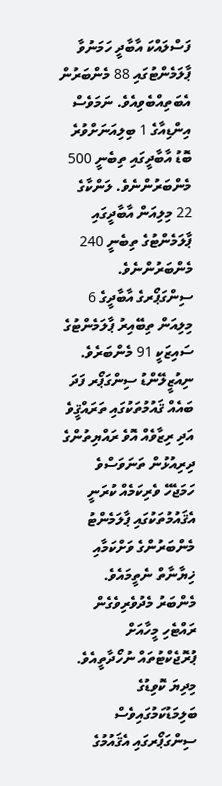ފަސްލައްކަ އާބާދީ ހަމަނުވާ ޕާލަމެންޓުގައި 88 މެންބަރުން އެބަތިއްބެވިއެވެ. ނަމަވެސް އިންޑިއާގެ 1 ބިލިއަނަށްވުރެ ބޮޑު އާބާދީގައި ތިބެނީ 500 މެންބަރުންނެވެ. ލަންކާގެ 22 މިލިއަން އާބާދީގައި ޕާލަމެންޓުގެ ތިބެނީ 240 މެންބަރުންނެވެ. ސިންގަޕޯރގެ އާބާދީގެ 6 މިލިއަން ތިބޭއިރު ޕާލަމެންޓުގެ ސައިޒަކީ 91 މެންބަރެވެ.
ނިއުޒީލޭންޑު ސިންގަޕޯރ ފަދަ ބައެއް ޤައުމުތަކުގައި ތަރައްޤީވެ އަދި ރިޒާވެއް އޮވެ ރައްޔިތުންގެ ދިރިއުޅުން ތަނަވަސްވެ ހަމަޖެހޭ ވެރިކަމެއް ކުރަނީ އެޤައުމުތަކުގައި ޕާލަމެންޓު މެންބަރުންގެ ވަށްކަމާއި ޚިޔާނާތް ނެތީމައެވެ. މެންބަރު މެދުވެރިވެގެން ރައްޓެހި މީހާއަށް ޕުރޮޖެކްޓުތައް ނުހޯދާތީއެވެ. މިދިޔަ ކޮވިޑުގެ ބަލިމަޑުކަމުގައިވެސް ސިންގަޕޯރގައި އެޤައުމުގެ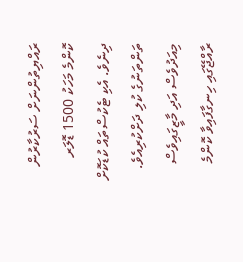ރައްޔިތުންނަށް ސަރުކާރުން ކޮންމެ މަހަކު 1500 ޑޮލަރ ދިނެވެ. އެކި ޓެކުސްތައް ކުޑަކޮށް ތަންތަނުގެ ކުލި ދަށްކުރިއެވެ.
މިއަދުވެސް އަދި މާޒީގައިވެސް ރާއްޖޭގައި ހިނގާފައިވާ ކޮންމެ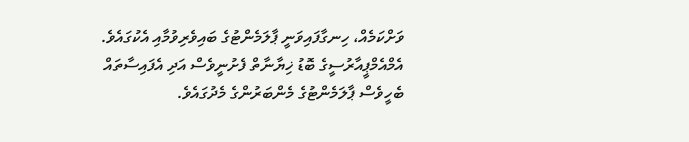ވަށްކަމެއް، ހިނގާފައިވަނީ ޕާލަމެންޓުގެ ބައިވެރިވުމާއި އެކުގައެވެ. އެމްއެމްޕީއާރުސީގެ ބޮޑު ޚިޔާނާތް ފެށުނީވެސް އަދި އެފައިސާތައް ބެހީވެސް ޕާލަމެންޓުގެ މެންބަރުންގެ މެދުގައެވެ.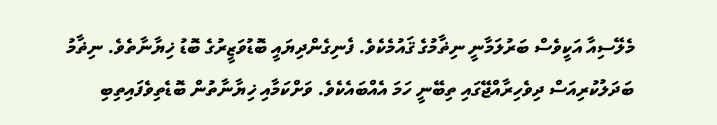މެލޭސިއާ އަކީވެސް ބަރުލަމާނީ ނިޡާމުގެ ޤައުމެކެވެ. ފެނިގެންދިޔައީ ބޮޑުވަޒީރުގެ ބޮޑު ޚިޔާނާތެވެ. ނިޡާމު ބަދަލުކުރިއަސް ދިވެހިރާއްޖޭގައި ތިބޭނީ ހަމަ އެއްބައެކެވެ. ވަށްކަމާއި ޚިޔާނާތުން ބޮޑެތިވެފައިތިބި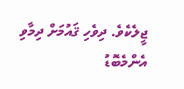ޖީލެކެވެ. ދިވެހި ޤައުމަށް ދިމާވި އެންމެބޮޑު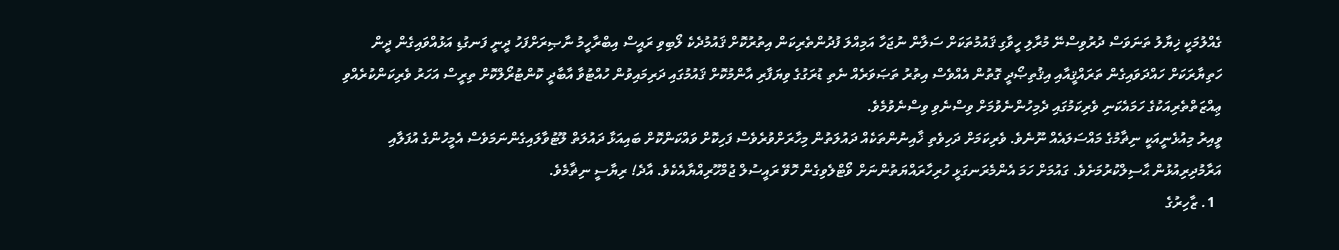ގެއްލުމަކީ ޚިޔާލު ތަނަވަސް ދުރުވިސްނޭ މުރާލި ހީވާގި ޤައުމުތަކަށް ސަލާން ނުޖަހާ އަމިއްލަ ފުދުންތެރިކަން އިތުރުކޮށް ޤައުމުދެކެ ލޯބިވި ރައީސް އިބްރާހީމު ނާޞިރަށްފަހު ދީނީ ފަނގުޑި އަޅުއްވައިގެން ދީން ހަތިޔާރަކަށް ހައްދަވައިގެން ތަރައްޤީއާއި އިޤުތިޞޯދީ ގޮތުން އެއްވެސް އިތުރު ތަޞަވަރެއް ނެތި ޑުރަގުގެ ވިޔަފާރި އާންމުކޮށް ޤައުމުގައި ދަރިމައިވުން ހުއްޓުވާ އާބާދީ ކޮންޓުރޯލްކޮށް ތިރީސް އަހަރު ވެރިކަންކުރެއްވި ޢިއްޒަތްތެރިއަކުގެ ހަމައެކަނި ވެރިކަމުގައި ދެމިހުންނެވުމަށް ވިސްނެވި ވިސްނެވުމެވެ.
ވީއިރު މިއުޅެނީއަކީ ނިޡާމުގެ މައްސަލައެއް ނޫނެވެ. ވެރިކަމަށް ދަހިވެތި ޚާއިނުންތަކެއް ދައުލަތުން މިހާރަށްވުރެވެސް ފަހިކޮށް ވައްކަންކޮށް ބައިއަޅާ ދައުލަތް ލޫޓުވާލައިގެންނަމަވެސް އެމީހުންގެ އުފަލާއި އަރާމުދިރިއުޅުން ޙާސިލްކުރުމަށެވެ. ގައުމަށް ހަމަ އެންމެރަނގަޅީ ހުރިހާރައްޔަތުންނަށް ވޯޓްލެވިގެން ހޮވޭ ރައީސުލް ޖުމްހޫރިއްޔާއެކެވެ. އާދެ! ރިޔާސީ ނިޡާމެވެ.
  1. ޒާހިރުގެ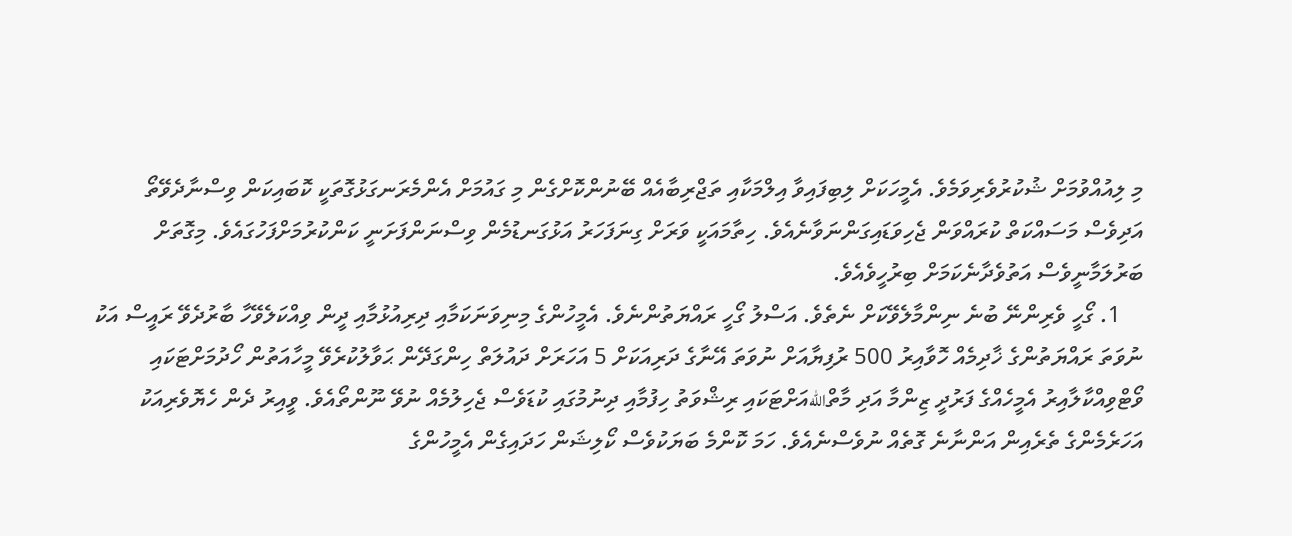މި ލިއުއްވުމަށް ޝުކުރުވެރިވަމެވެ. އެމީހަކަށް ލިބިފައިވާ އިލްމަކާއި ތަޖްރިބާއެއް ބޭނުންކޮށްގެން މި ގައުމަށް އެންމެރަނގަޅުގޮތަކީ ކޮބައިކަން ވިސްނާދެވޭތޯ އަދިވެސް މަސައްކަތް ކުރައްވަން ޖެހިވަޑައިގަންނަވާނެއެވެ. ހިތާމައަކީ ވަރަށް ގިނަފަހަރު އަޅުގަނޑުމެން ވިސްނަންފަށަނީ ކަންކުރުމަށްފަހުގައެވެ. މިގޮތަށް ބަރުލަމާނީވެސް އަތުވެދާނެކަމަށް ބިރުހީވެއެވެ.
    1. ގޯހީ ވެރިންނޭ ބުނެ ނިންމާލެވޭކަށް ނެތެވެ. އަސްލު ގޯހީ ރައްޔަތުންނެވެ. އެމީހުންގެ މިނިވަނަކަމާއި ދިރިއުޅުމާއި ދީން ވިއްކަލެވޭހާ ބާރުދެވޭ ރައީސް އަކު ނުވަތަ ރައްޔަތުންގެ ޚާދިމެއް ހޮވާއިރު 500 ރުފިޔާއަށް ނުވަތަ އޭނާގެ ދަރިއަކަށް 5 އަހަރަށް ދައުލަތް ހިންގަދޭން ޙަވާލުކުރެވޭ މީހާއަތުން ހޯދުމަށްޓަކައި ވޯޓްވިއްކާލާއިރު އެމީހެއްގެ ފަރުދީ ޒިންމާ އަދި މާތްاللهއަށްޓަކައި ރިޝްވަތު ހިފުމާއި ދިނުމުގައި ކުޑަވެސް ޖެހިލުމެއް ނުވޭ ނޫންތޯއެވެ. ވީއިރު ދެން ހެޔޮވެރިއަކު އަހަރެމެންގެ ތެރެއިން އަންނާނެ ގޮތެއް ނުވެސްނެއެވެ. ހަމަ ކޮންމެ ބަޔަކުވެސް ކޯލިޝަން ހަދައިގެން އެމީހުންގެ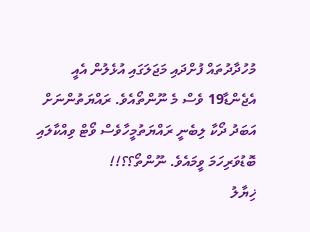މުހުދާދުތައް ފުށްދައި މަޖަލަގައި އުޅެލުން އެއީ އެޖެންޑާ19 ވެސް މެ ނޫންތޯއެވެ. ރައްޔަތުންނަށް އަބަދު ދޯކާ ލިބެނީ ރައްޔަތުމީހާވެސް ވޯޓް ވިއްކާލައި ބޮޑުވަރިހަމަ ވީމައެވެ. ނޫންތޯ؟؟!!
ޚިޔާލު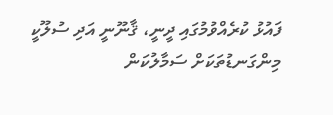ފައުޅު ކުރެއްވުމުގައި ދީނީ، ޤާނޫނީ އަދި ސުލޫކީ މިންގަނޑުތަކަށް ސަމާލުކަން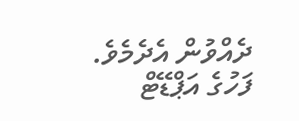ދެއްވުން އެދެމެވެ.
ފަހުގެ އަޕްޑޭޓް